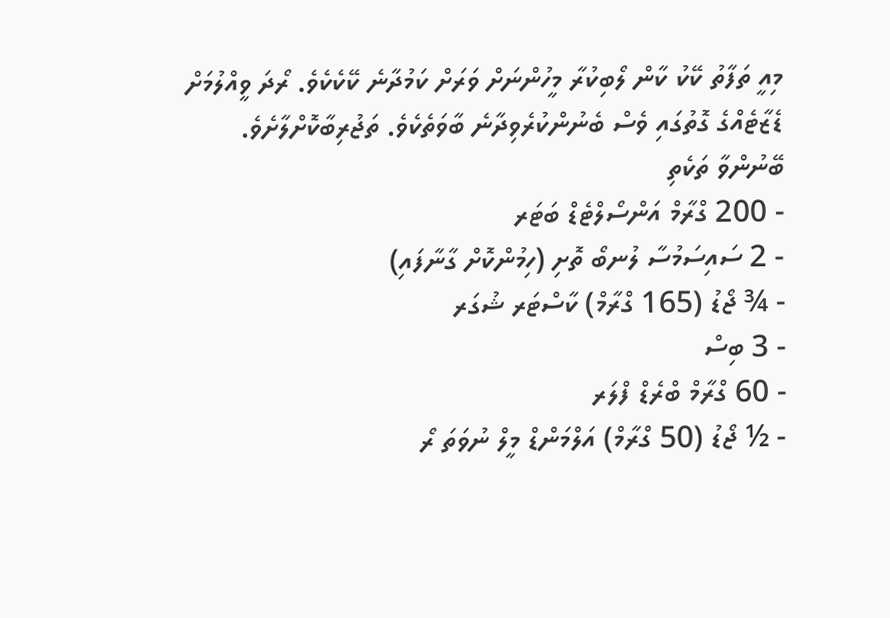މިއީ ތަފާތު ކޭކު ކާން ލޯބިކުރާ މީހުންނަށް ވަރަށް ކަމުދާނެ ކޭކެކެވެ. ރޯދަ ވީއްލުމަށް ޑެޒާޓެއްގެ ގޮތުގައި ވެސް ބެނުންކުރެވިދާނެ ބާވަތެކެވެ. ތަޖުރިބާކޮށްލާށެވެ.
ބޭނުންވާ ތަކެތި
- 200 ގްރާމް އަންސޯލްޓެޑް ބަޓަރ
- 2 ސައިސަމުސާ ލުނބޯ ތޮށި (ހިމުންކޮށް ގާނާފައި)
- ¾ ޖޯޑު (165 ގްރާމް) ކާސްޓަރ ޝުގަރ
- 3 ބިސް
- 60 ގްރާމް ބްރެޑް ފްލަރ
- ½ ޖޯޑު (50 ގްރާމް) އަލްމަންޑް މީލް ނުވަތަ ރޯ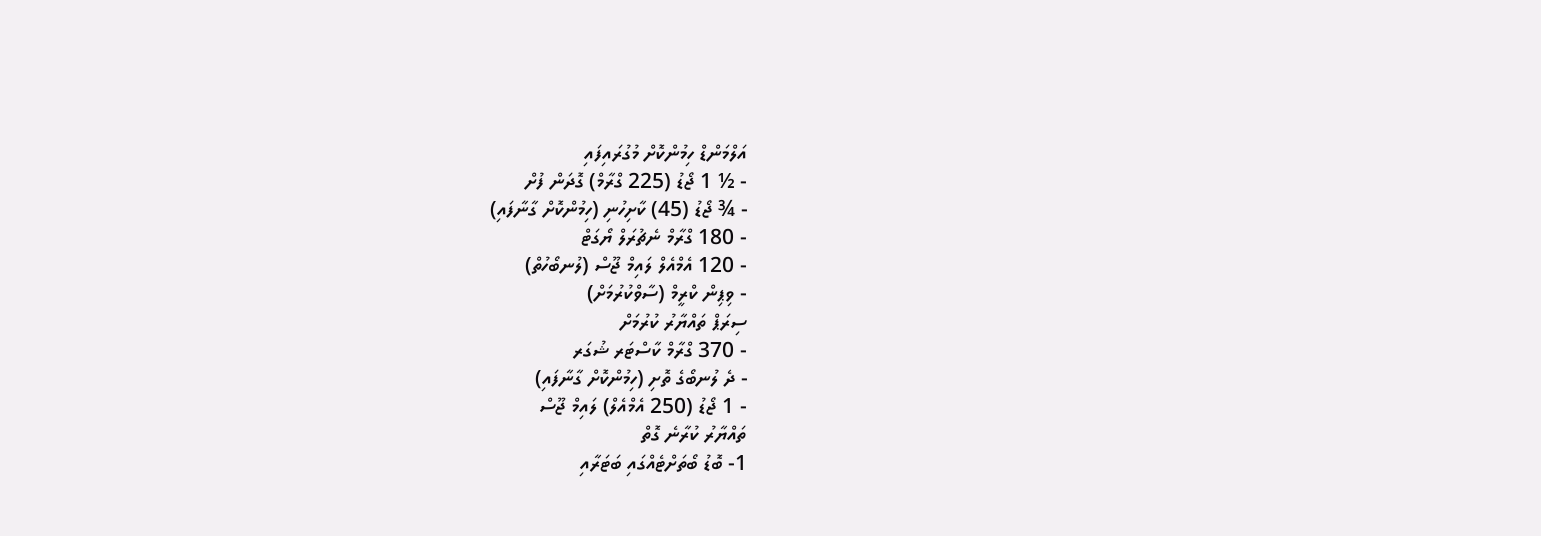އަލްމަންޑް ހިމުންކޮށް މުގުރައިފައި
- ½ 1 ޖޯޑު (225 ގްރާމް) ގޮދަން ފުށް
- ¾ ޖޯޑު (45) ކާށިހުނި (ހިމުންކޮށް ގާނާފައި)
- 180 ގްރާމް ނެޗުރަލް ޔޯގަޓް
- 120 އެމްއެލް ލައިމް ޖޫސް (ލުނބޯހުތް)
- ވިޕިން ކްރީމް (ސާވްކުރުމަށް)
ސިރަޕް ތައްޔާރު ކުރުމަށް
- 370 ގްރާމް ކާސްޓަރ ޝުގަރ
- ދެ ލުނބޯގެ ތޮށި (ހިމުންކޮށް ގާނާފައި)
- 1 ޖޯޑު (250 އެމްއެލް) ލައިމް ޖޫސް
ތައްޔާރު ކުރާނެ ގޮތް
1- ބޮޑު ބޯތަށްޓެއްގައި ބަޓަރާއި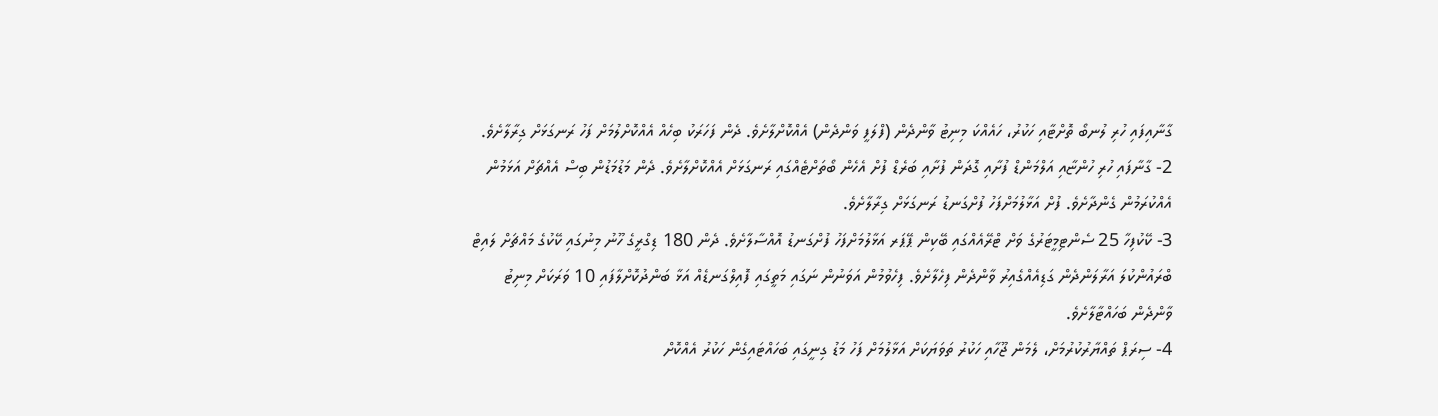ގާނާއިފައި ހުރި ލުނބޯ ތޮށްޓާއި ހަކުރު، ހައެއްކަ މިނިޓު ވާންދެން (ފްލަފީ ވަންދެން) އެއްކޮށްލާށެވެ. ދެން ފަހަރަކު ބިހެއް އެއްކޮށްލުމަށް ފަހު ރަނގަޅަށް ގިރާލާށެވެ.
2- ގާނާފައި ހުރި ހުންޏާއި އަލްމަންޑް ފުށާއި ގޮދަން ފުށާއި ބަރެޑް ފުށް އެހެން ބޯތަށްޓެއްގައި ރަނގަޅަށް އެއްކޮށްލާށެވެ. ދެން މަޑުމަޑުން ބިސް އެއްޗަށް އަޅަމުން އެއްކުރަމުން ގެންދާށެވެ. ފުށް އަޅާލުމަށްފަހު ފުށްގަނޑު ރަނގަޅަށް ގިރާލާށެވެ.
3- ކޭކުފިހާ 25 ސެންޓިމީޓަރުގެ ވަށް ޓްރޭއެއްގައި ބޭކިން ޕޭޕަރ އަޅާލުމަށްފަހު ފުށްގަނޑު އޮއްސާލާށެވެ. ދެން 180 ޑިގްރީގެ ހޫނު މިނުގައި ކޭކުގެ މައްޗަށް ލައިޓް ބްރައުންކުލަ އަރާލަންދެން ގަޑިއެއްގެއިރު ވާންދެން ފިހެލާށެވެ. ފިހެވުމުން އަވަނުން ނަގައި މަތީގައި ފޮއިލްގަނޑެއް އަޅާ ބަންދުކޮށްލާފައި 10 ވަރަކަށް މިނިޓު ވާންދެން ބަހައްޓާލާށެވެ.
4- ސިރަޕް ތައްޔާރުކުރުމަށް، ލެމަން ޖޫހާއި ހަކުރު ތަވަޔަކަށް އަޅާލުމަށް ފަހު މަޑު ގިނީގައި ބަހައްޓައިގެން ހަކުރު އެއްކޮށް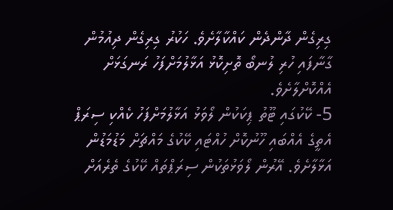ގިރިގެން ދާންދެން ކައްކާލާށެވެ. ހަކުރު ގިރިގެން ދިއުމުން ގާނާފައި ހުރި ލުނބޯ ތޮށިކޮޅު އަޅާލުމަށްފަހު ރަނގަޅަށް އެއްކޮށްލާށެވެ.
5- ކޭކުގައި ޓޫތު ޕިކަކުން ލޯވަޅު އަޅާލުމަށްފަހު ކެއްކި ސިރަޕް އެތީގެ އެއްބައި ހޫނުކޮށް ހުއްޓައި ކޭކުގެ މައްޗަށް މަޑުމަޑުން އަޅާލާށެވެ. އޭރުން ލޯވަޅުތަކުން ސިރަޕްތައް ކޭކުގެ ތެރެއަށް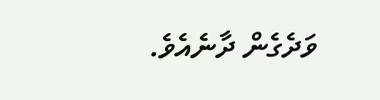ވަދެގެން ދާނެއެވެ.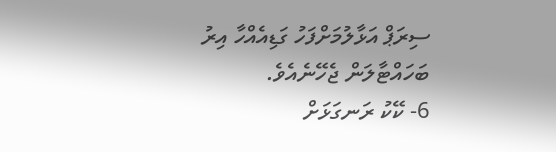ސިރަޕް އަޅާލުމަށްފަހު ގަޑިއެއްހާ އިރު ބަހައްޓާލަން ޖެހޭނެއެވެ.
6- ކޭކު ރަނގަޅަށް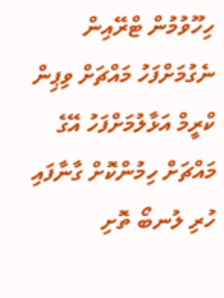ހިހޫވުމުން ޓްރޭއިން ނެގުމަށްފަހު މައްޗަށް ވިޕިން ކްރީމް އަޅާލުމަށްފަހު އޭގެ މައްޗަށް ހިމުންކޮށް ގާނާފައި ހުރި ލުނބޯ ތޮށި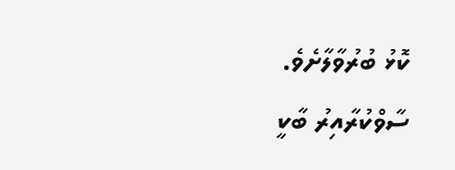ކޮޅު ބުރުވާލާށެވެ. ސާވްކުރާއިރު ބާކީ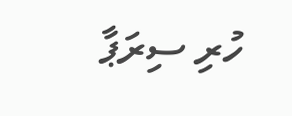ހުރި ސިރަޕާ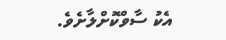އެކު ސާވްކޮށްލާށެވެ.